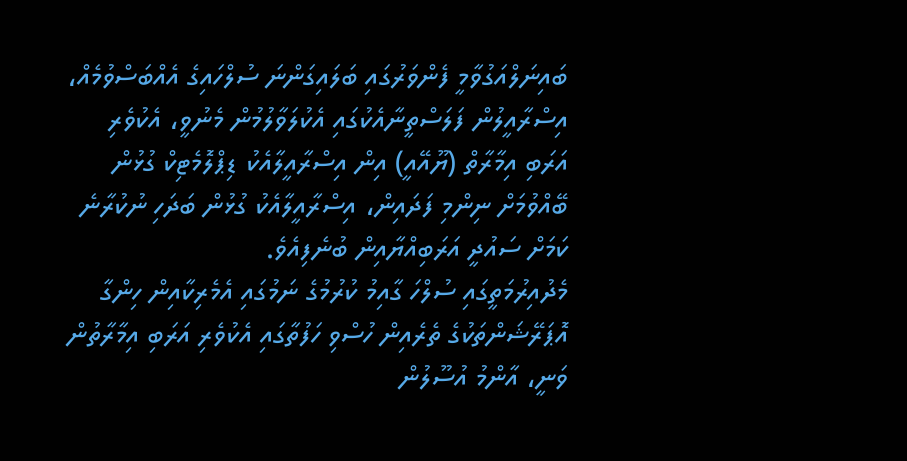ބައިނަލްއަގުވާމީ ފެންވަރުގައި ބަލައިގަންނަ ސުލްހައިގެ އެއްބަސްވުމެއް، އިސްރާއީލުން ފަލަސްތީނާއެކުގައި އެކުލަވާލުމުން މެނުވީ، އެކުވެރި އަރަބި އިމާރާތް (ޔޫއޭއީ) އިން އިސްރާއީލާއެކު ޑިޕްލޮމެޓިކް ގުޅުން ބޭއްވުމަށް ނިންމި ފަދައިން، އިސްރާއީލާއެކު ގުޅުން ބަދަހި ނުކުރާނެ ކަމަށް ސައުދީ އަރަބިއްޔާއިން ބުނެފިއެވެ.
މެދުއިރުމަތީގައި ސުލްހަ ގާއިމު ކުރުމުގެ ނަމުގައި އެމެރިކާއިން ހިންގާ އޮޕަރޭޝަންތަކުގެ ތެރެއިން ހުސްވި ހަފުތާގައި އެކުވެރި އަރަބި އިމާރާތުން ވަނީ، އާންމު އުސޫލުން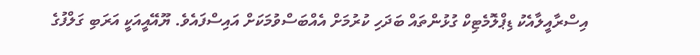އިސްރާއީލާއެކު ޑިޕްލޮމެޓިކް ގުޅުންތައް ބަދަހި ކުރުމަށް އެއްބަސްވުމަކަށް އައިސްފައެވެ. ޔޫއޭއީއަކީ އަރަބި ގަލްފުގެ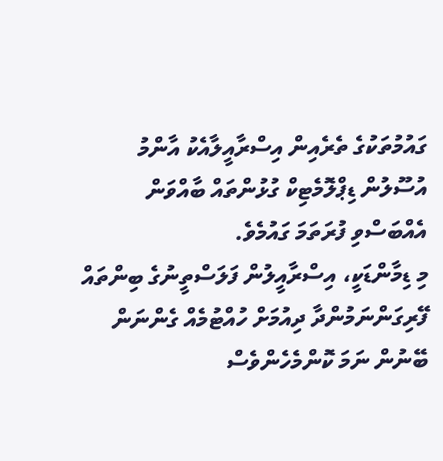ގައުމުތަކުގެ ތެރެއިން އިސްރާއީލާއެކު އާންމު އުސޫލުން ޑިޕްލޮމެޓިކް ގުޅުންތައް ބާއްވަން އެއްބަސްވި ފުރަތަމަ ގައުމެވެ.
މި ޑިމާންޑަކީ، އިސްރާއީލުން ފަލަސްތީނުގެ ބިންތައް ފޭރިގަންނަމުންދާ ދިއުމަށް ހުއްޓުމެއް ގެންނަން ބޭނުން ނަމަ ކޮންމެހެންވެސް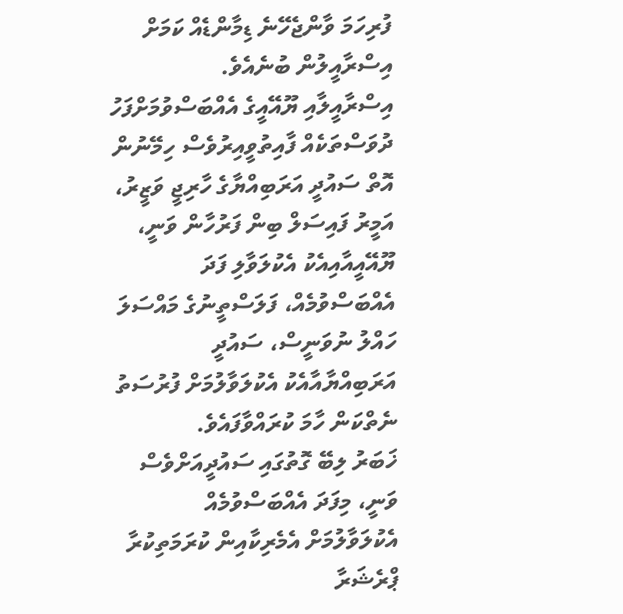ފުރިހަމަ ވާންޖެހޭނެ ޑިމާންޑެއް ކަމަށް އިސްރާއީލުން ބުނެއެވެ.
އިސްރާއީލާއި ޔޫއޭއީގެ އެއްބަސްވުމަށްފަހު ދުވަސްތަކެއް ފާއިތުވީއިރުވެސް ހިމޭނުން އޮތް ސައުދީ އަރަބިއްޔާގެ ހާރިޖީ ވަޒީރު، އަމީރު ފައިސަލް ބިން ފަރުހާން ވަނީ، ޔޫއޭއީއާއިއެކު އެކުލަވާލި ފަދަ އެއްބަސްވުމެއް، ފަލަސްތީނުގެ މައްސަލަ ހައްލު ނުވަނީސް، ސައުދީ އަރަބިއްޔާއާއެކު އެކުލަވާލުމަށް ފުރުސަތު ނެތްކަން ހާމަ ކުރައްވާފައެވެ.
ޚަބަރު ލިބޭ ގޮތުގައި ސައުދީއަށްވެސް ވަނީ، މިފަދަ އެއްބަސްވުމެއް އެކުލަވާލުމަށް އެމެރިކާއިން ކުރަމަތިކުރާ ޕްރެޝަރާ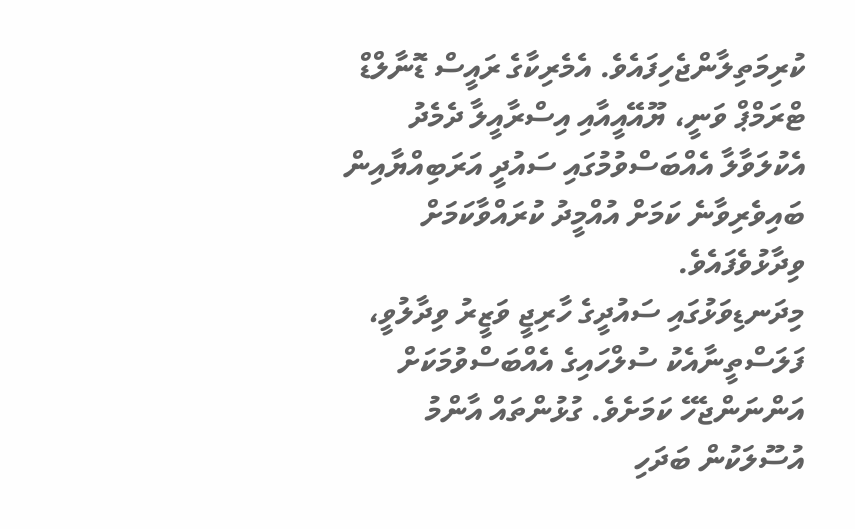ކުރިމަތިލާންޖެހިފައެވެ. އެމެރިކާގެ ރައީސް ޑޮނާލްޑް ޓްރަމްޕް ވަނީ، ޔޫއޭއީއާއި އިސްރާއީލާ ދެމެދު އެކުލަވާލާ އެއްބަސްވުމުގައި ސައުދީ އަރަބިއްޔާއިން ބައިވެރިވާނެ ކަމަށް އުއްމީދު ކުރައްވާކަމަށް ވިދާޅުވެފައެވެ.
މިދަނޑިވަޅުގައި ސައުދީގެ ހާރިޖީ ވަޒީރު ވިދާލުވީ، ފަލަސްތީނާއެކު ސުލްހައިގެ އެއްބަސްވުމަކަށް އަންނަންޖެހޭ ކަމަށެވެ. ގުޅުންތައް އާންމު އުސޫލަކުން ބަދަހި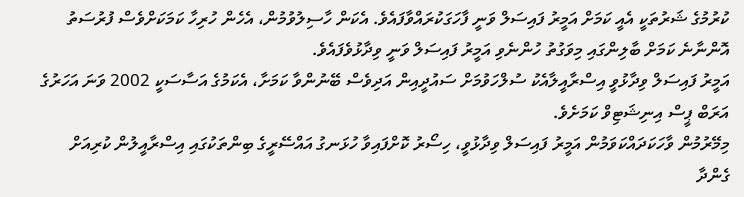ކުރުމުގެ ޝަރުތަކީ އެއީ ކަމަށް އަމީރު ފައިސަލް ވަނީ ފާހަގަކުރައްވާފައެވެ. އެކަން ހާސިލުވުމުން، އެހެން ހުރިހާ ކަމަކަށްވެސް ފުރުސަތު އޮންނާނެ ކަމަށް ބާލިންގައި މިވަގުތު ހުންނެވި އަމީރު ފައިސަލް ވަނީ ވިދާޅުވެފައެވެ.
އަމީރު ފައިސަލް ވިދާޅުވީ އިސްރާއީލާއެކު ސުލްހަވުމަށް ސައުދީއިން އަދިވެސް ބޭނުންވާ ކަމަށާ، އެކަމުގެ އަސާސަކީ 2002 ވަނަ އަހަރުގެ އަރަބް ޕީސް އިނިޝަޓިވް ކަމަށެވެ.
މިމޭރުމުން ވާހަކަދައްކަވަމުން އަމީރު ފައިސަލް ވިދާޅުވީ، ހިސޯރު ކޮށްފައިވާ ހުޅަނގު އައްސޭރީގެ ބިންތަކުގައި އިސްރާއީލުން ކުރިއަށް ގެންދާ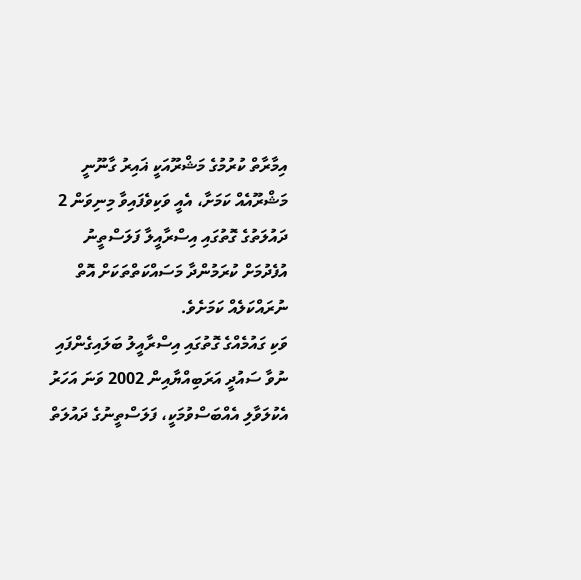އިމާރާތް ކުރުމުގެ މަޝްރޫއަކީ ޣައިރު ގާނޫނީ މަޝްރޫއެއް ކަމަށާ، އެއީ ވަކިވެފައިވާ މިނިވަން 2 ދައުލަތުގެ ގޮތުގައި އިސްރާއީލާ ފަލަސްތީނު އުފެދުމަށް ކުރަމުންދާ މަސައްކަތްތަކަށް އޮތް ނުރައްކަލެއް ކަމަށެވެ.
ވަކި ގައުމެއްގެ ގޮތުގައި އިސްރާއީލު ބަލައިގެންފައި ނުވާ ސައުދީ އަރަބިއްޔާއިން 2002 ވަނަ އަހަރު އެކުލަވާލި އެއްބަސްވުމަކީ، ފަލަސްތީނުގެ ދައުލަތް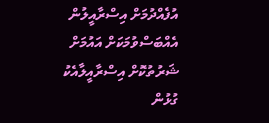އުފެއްދުމަށް އިސްރާއީލުން އެއްބަސްވުމަކަށް އައުމަށް ޝަރުތުކޮށް އިސްރާއީލާއެކު ގުޅުން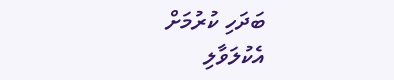ބަދަހި ކުރުމަށް އެކުލަވާލި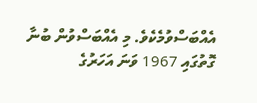އެއްބަސްވުމެކެވެ. މި އެއްބަސްވުން ބުނާ ގޮތުގައި 1967 ވަނަ އަހަރުގެ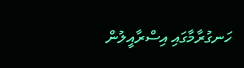ހަނގުރާމާގައި އިސްރާއީލުން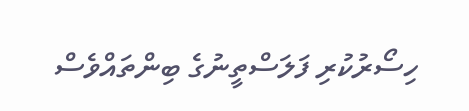ހިސޯރުކުރި ފަލަސްތީނުގެ ބިންތައްވެސް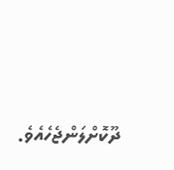ދޫކޮށްލަންޖެހެއެވެ.